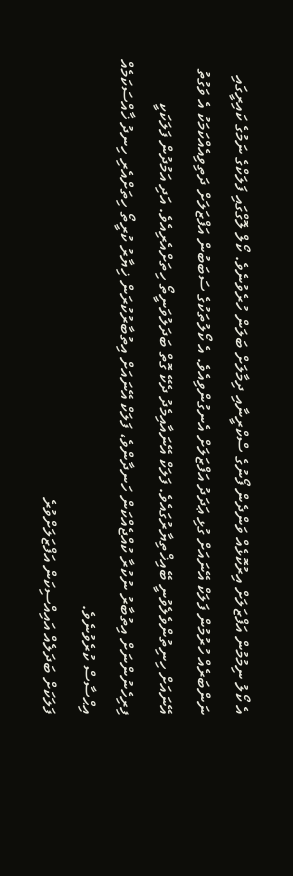އެ ކޯލު ނިމުމުން އަފްޒަލަށް އިރުކޮޅެއް ވަންދެން ފޯނުގެ ސްކްރީނާއި ދިމާލަށް ބަލަން ހުރެވުނެވެ. ކޯލް ލޮގްގައި ފަލަކްގެ ނަމުގެ ކައިރީގައި ނަންބަރެއް ހުރުމުން ފަލަކް އޭނައަށް ގުޅި ޢަދަދު އަފްޒަލަށް އެނގުންވިއެވެ. އެ ކޯލުތަކުގެ ސަބަބުން އަފްޒަލަށް ދަތިވިއެއްކަމަކު އެ ވަގުތު އޭނައަށް ހިނިތުންވެލެވުނީ ބޭއިޚްތިޔާރުގައެވެ. ފަލަކް އޭނައާއިމެދު ދެކޭ ގޮތް ބަދަލުވަނީތޯ ހިތަށްއެރިއެވެ. އަދި އަމުދުން ފަލަކަކީ ފިރިހެނުންނަށް އިތުބާރު ނުކުރާ ކުއްޖެއްކަން ހަނދާންވެ، ފަލަކް އޭނައަށް އިތުބާރުކުރަން ޚިޔާރު ކުރީތޯ ހިތަށްއެރި ހިނދު ޚާއްސަކަމެއް އިޙްސާސް ކުރެވުނެވެ.
ފަލަކަށް ބަދަލެއް އައިއްސިކަން އަފްޒަލަށްވުރެ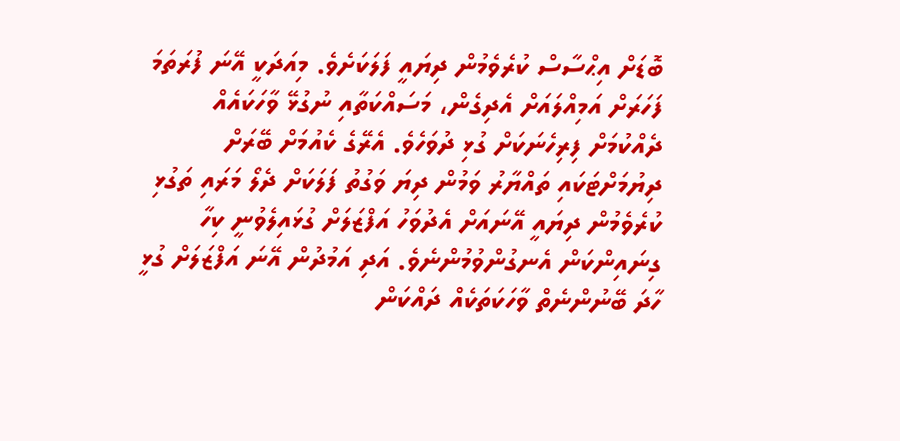ބޮޑަށް އިޙްސާސް ކުރެވެމުން ދިޔައީ ފަލަކަށެވެ. މިއަދަކީ އޭނަ ފުރަތަމަ ފަހަރަށް އަމިއްލައަށް އެދިގެން، މަސައްކަތާއި ނުގުޅޭ ވާހަކައެއް ދެއްކުމަށް ފިރިހެނަކަށް ގުޅި ދުވަހެވެ. އެރޭގެ ކެއުމަށް ބޭރަށް ދިޔުމަށްޓަކައި ތައްޔާރު ވަމުން ދިޔަ ވަގުތު ފަލަކަށް ދެލޯ މަރައި ތަގުޅި ކުރެވެމުން ދިޔައީ އޭނައަށް އެދުވަހު އަފްޒަލަށް ގުޅައިލެވުނީ ކިހާ ގިނައިންކަން އެނގުންވުމުންނެވެ. އަދި އަމުދުން އޭނަ އަފްޒަލަށް ގުޅީ ހާދަ ބޭނުންނެތް ވާހަކަތަކެއް ދައްކަން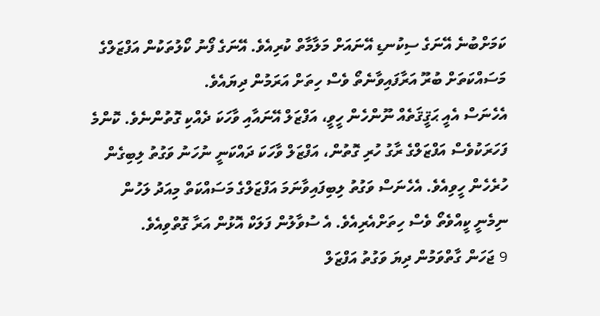ކަމަށްބުނެ އޭނަގެ ސިކުނޑި އޭނައަށް މަލާމާތް ކުރިއެވެ. އޭނަގެ ފޯނު ކޯލުތަކުން އަފްޒަލްގެ މަސައްކަތަށް ބުރޫ އަރާފައިވާނެތޯ ވެސް ހިތަށް އަރަމުން ދިޔައެވެ.
އެހެނަސް އެއީ ޙަޤީޤަތެއް ނޫންހެން ހީވީ، އަފްޒަލް އޭނައާއި ވާހަކަ ދެއްކި ގޮތުންނެވެ. ކޮންމެ ފަހަރަކުވެސް އަފްޒަލްގެ ރާގު ހުރި ގޮތުން، އަފްޒަލް ވާހަކަ ދައްކަނީ ނުހަނު ވަގުތު ލިބިގެން ހުރެހެން ހީވިއެވެ. އެހެނަސް ވަގުތު ލިބިފައިވާނަމަ އަފްޒަލްގެ މަސައްކަތް މިއަދު ލަހުން ނިމެނީ ކީއްވެތޯ ވެސް ހިތަށްއެރިއެވެ. އެ ސުވާލުން ފަލަކް އޮޅުން އަރާ ގޮތްވިއެވެ.
9 ޖަހަން ގާތްވަމުން ދިޔަ ވަގުތު އަފްޒަލް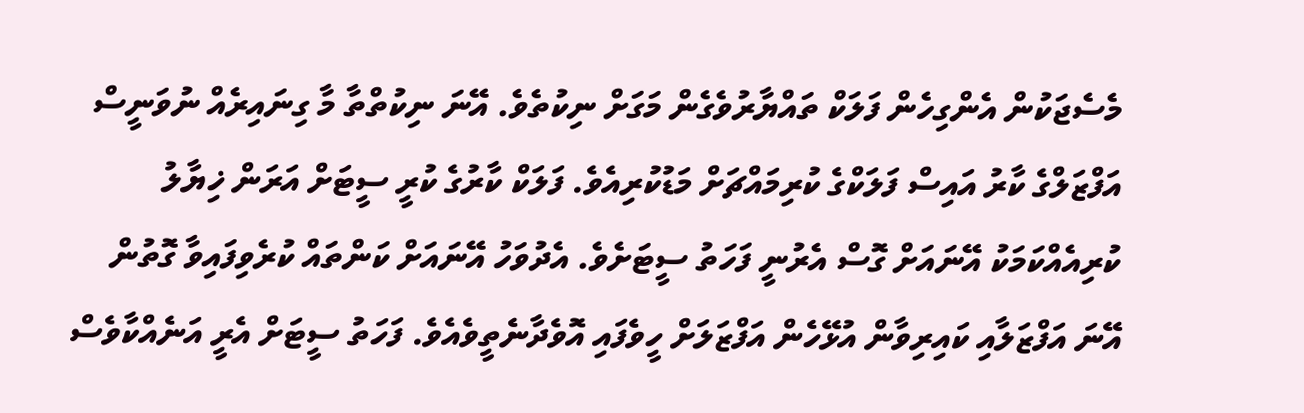މެސެޖަކުން އެންގިހެން ފަލަކް ތައްޔާރުވެގެން މަގަށް ނިކުތެވެ. އޭނަ ނިކުތްތާ މާ ގިނައިރެއް ނުވަނީސް އަފްޒަލްގެ ކާރު އައިސް ފަލަކްގެ ކުރިމައްޗަށް މަޑުކުރިއެވެ. ފަލަކް ކާރުގެ ކުރީ ސީޓަށް އަރަން ޚިޔާލު ކުރިއެއްކަމަކު އޭނައަށް ގޮސް އެރުނީ ފަހަތު ސީޓަށެވެ. އެދުވަހު އޭނައަށް ކަންތައް ކުރެވިފައިވާ ގޮތުން އޭނަ އަފްޒަލާއި ކައިރިވާން އުޅޭހެން އަފްޒަލަށް ހީވެފައި އޮވެދާނެތީވެއެވެ. ފަހަތު ސީޓަށް އެރީ އަނެއްކާވެސް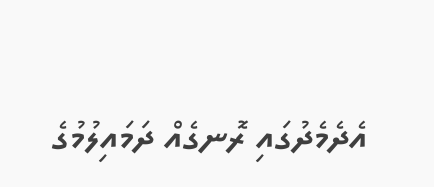އެދެމެދުގައި ރޮނގެއް ދަމައިލުމުގެ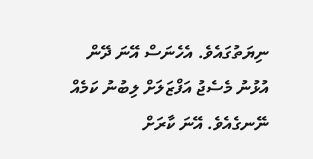ނިޔަތުގައެވެ. އެހެނަސް އޭނަ ދޭން އުޅުނު މެސެޖު އަފްޒަލަށް ލިބުނު ކަމެއް ނޭނގެއެވެ. އޭނަ ކާރަށް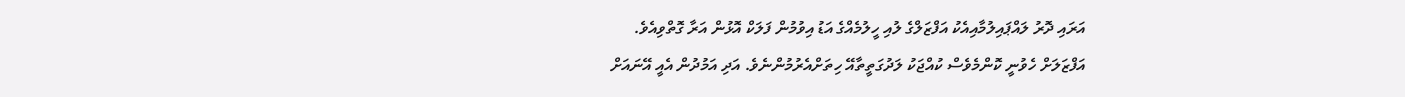އަރައި ދޮރު ލައްޕައިލުމާއިއެކު އަފްޒަލްގެ ލުއި ހީލުމެއްގެ އަޑު އިވުމުން ފަލަކް އޮޅުން އަރާ ގޮތްވިއެވެ.
އަފްޒަލަށް ހެވުނީ ކޮންމެވެސް ކުއްޖަކު ލަދުގަތީތާއޭ ހިތަށްއެރުމުންނެވެ. އަދި އަމުދުން އެއީ އޭނައަށް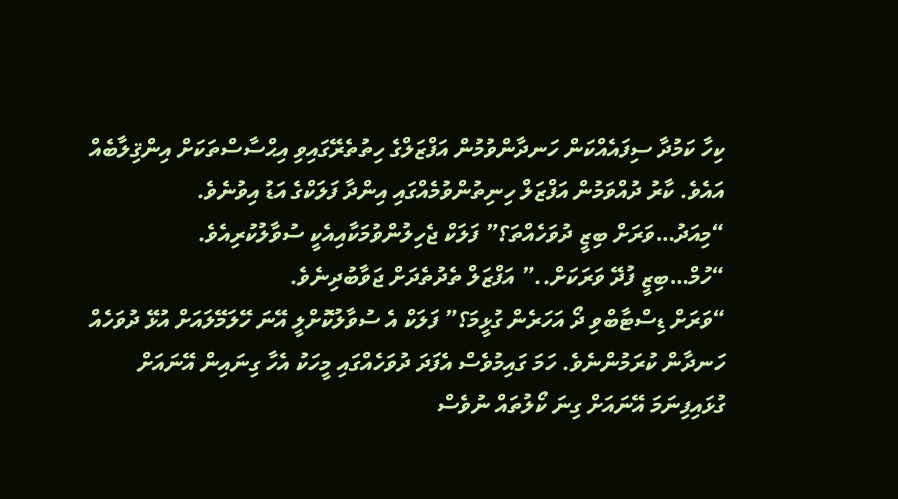ކިހާ ކަމުދާ ސިފައެއްކަން ހަނދާންވުމުން އަފްޒަލްގެ ހިތުތެރޭގައިވި އިޙްސާސްތަކަށް އިންޤިލާބެއް އައެވެ. ކާރު ދުއްވަމުން އަފްޒަލް ހިނިތުންވުމެއްގައި އިންދާ ފަލަކްގެ އަޑު އިވުނެވެ.
“މިއަދު…ވަރަށް ބިޒީ ދުވަހެއްތަ؟” ފަލަކް ޖެހިލުންވުމަކާއިއެކީ ސުވާލުކުރިއެވެ.
“ހުމް…ބިޒީ ފުދޭ ވަރަކަށް..” އަފްޒަލް ތެދުތެދަށް ޖަވާބުދިނެވެ.
“ވަރަށް ޑިސްޓާބްވި ދޯ އަހަރެން ގުޅީމަ؟” ފަލަކް އެ ސުވާލުކޮށްލީ އޭނަ ހޭލަމޭލައަށް އުޅޭ ދުވަހެއް ހަނދާން ކުރަމުންނެވެ. ހަމަ ގައިމުވެސް އެފަދަ ދުވަހެއްގައި މީހަކު އެހާ ގިނައިން އޭނައަށް ގުޅައިފިނަމަ އޭނައަށް ގިނަ ކޯލުތައް ނުވެސް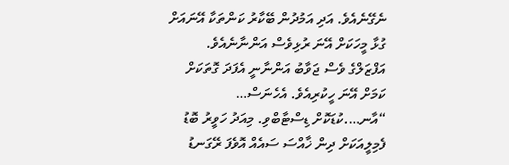ނެގޭނެއެވެ. އަދި އަމުދުން ބޭކާރު ކަންތަކާ އޭނައަށް ގުޅާ މީހަކަށް އޭނަ ރުޅިވެސް އަންނާނެއެވެ. އަފްޒަލްގެ ވެސް ޖަވާބު އަންނާނީ އެފަދަ ގޮތަކަށް ކަމަށް އޭނަ ހީކުރިއެވެ. އެހެނަސް…
“އާނ….ކުޑަކޮށް ޑިސްޓާބްވި. މިއަދު ހަވީރު ބޮޑު ފެމިލީއަކަށް ދިން ޚާއްސަ ސައެއް އޮވެފަ ރޭގަނޑު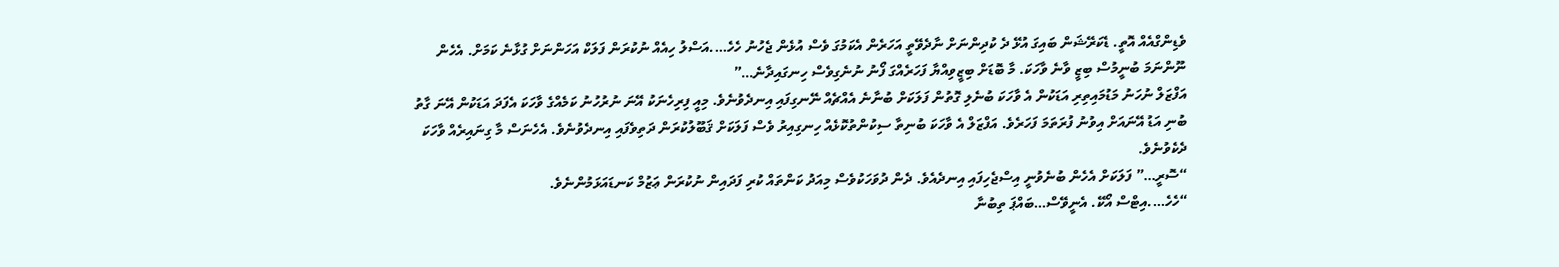ވެޑިންގްއެއް އޮތީ. ޑެކަރޭޝަން ބައިގަ އުޅޭ ދެ ކުދިންނަށް ނާދެވޭތީ އަހަރެން އެކަމުގަ ވެސް އުޅެން ޖެހުނު ހެހެ….އަސްލު ހިއެއް ނުކުރަން ފަލަކް އަހަންނަށް ގުޅާނެ ކަމަށް. އެހެން ނޫންނަމަ ބުނީމުސް ބިޒީ ވާނެ ވާހަކަ. މާ ބޮޑަށް ބިޒީވިއްޔާ ފަހަރެއްގަ ފޯނު ނުނެގިވެސް ހިނގައިދާނެ…”
އަފްޒަލް ނުހަނު މަޑުމައިތިރި އަޑަކުން އެ ވާހަކަ ބުނެލި ގޮތުން ފަލަކަށް ބުނާނެ އެއްޗެއް ނޭނގިފައި އިނދެވުނެވެ. މިއީ ފިރިހެނަކު އޭނަ ނުރުހުނު ކަމެއްގެ ވާހަކަ އެފަދަ އަޑަކުން އޭނަ ގާތު ބުނި އަޑު އޭނައަށް އިވުނު ފުރަތަމަ ފަހަރެވެ. އަފްޒަލް އެ ވާހަކަ ބުނިތާ ސިކުންތުކޮޅެއް ހިނގިއިރު ވެސް ފަލަކަށް ޤަބޫލުކުރަން ދަތިވެފައި އިނދެވުނެވެ. އެހެނަސް މާ ގިނައިރެއް ވާހަކަ ދެކެވުނެވެ.
“ސޮރީ…” ފަލަކަށް އެހެން ބުނެވުނީ އިސްޖެހިފައި އިނދެއެވެ. ދެން ދުވަހަކުވެސް މިއަދު ކަންތައް ކުރި ފަދައިން ނުކުރަން ޢަޒުމް ކަނޑައަޅަމުންނެވެ.
“ހެހެ….އިޓްސް އޯކޭ. އެނީވޭސް…ބައްޕަ ތިބުނާ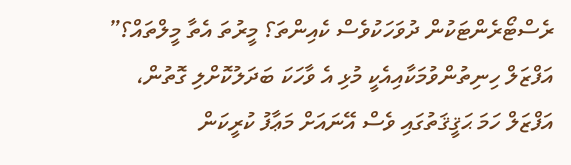ރެސްޓޯރެންޓަކުން ދުވަހަކުވެސް ކެއިންތަ؟ މީރުތަ އެތާ މީލްތައް؟”
އަފްޒަލް ހިނިތުންވުމަކާއިއެކީ މުޅި އެ ވާހަކަ ބަދަލުކޮށްލި ގޮތުން، އަފްޒަލް ހަމަ ޙަޤީޤަތުގައި ވެސް އޭނައަށް މަޢާފު ކުރީކަން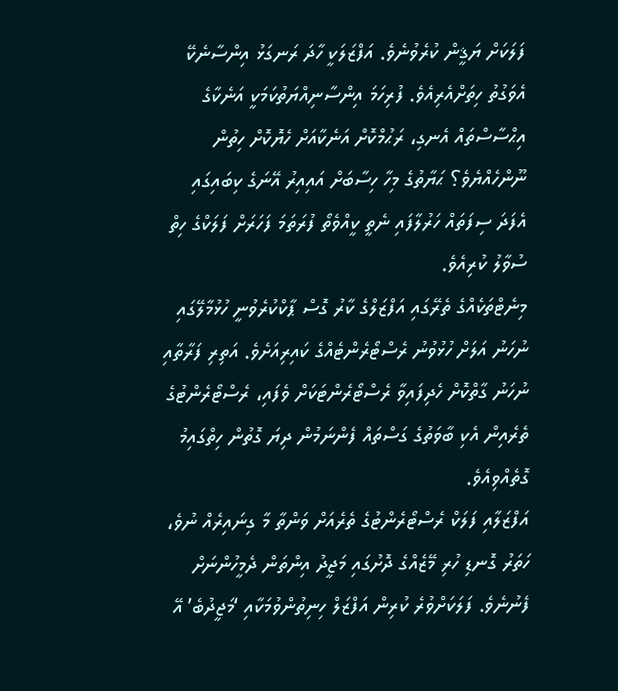ފަލަކަށް ޔަޤީން ކުރެވުނެވެ. އަފްޒަލަކީ ހާދަ ރަނގަޅު އިންސާނެކޭ އެވަގުތު ހިތަށްއެރިއެވެ. ފުރިހަމަ އިންސާނިއްޔަތުކަމަކީ އަނެކާގެ އިޙްސާސްތައް އެނގި، ރަޙުމްކޮށް އަނެކާއަށް ހެޔޮކޮށް ހިތުން ނޫންހެއްޔެވެ؟ ޙަޔާތުގެ މިހާ ހިސާބަށް އައިއިރު އޭނަގެ ކިބައިގައި އެފަދަ ސިފަތައް ހަރުލާފައި ނެތީ ކީއްވެތޯ ފުރަތަމަ ފަހަރަށް ފަލަކްގެ ހިތް ސުވާލު ކުރިއެވެ.
މިނެޓްތަކެއްގެ ތެރޭގައި އަފްޒަލްގެ ކާރު ގޮސް ޕާކްކުރެވުނީ ހުޅުމާލޭގައި ނުހަނު އަލަށް ހުޅުވުނު ރެސްޓޯރެންޓެއްގެ ކައިރިއަށެވެ. އަތިރި ފަރާތާއި ނުހަނު ގާތްކޮށް ހެދިފައިވާ ރެސްޓޯރެންޓަކަށް ވެފައި، ރެސްޓޯރެންޓުގެ ތެރެއިން އެކި ބާވަތުގެ ގަސްތައް ފެންނަމުން ދިޔަ ގޮތުން ހިތްގައިމު ގޮތެއްވިއެވެ.
އަފްޒަލާއި ފަލަކް ރެސްޓޯރެންޓުގެ ތެރެއަށް ވަންތާ މާ ގިނައިރެއް ނުވެ، ހަތަރު ގޮނޑި ހުރި މޭޒެއްގެ ދޮށުގައި މަޖީދު އިންތަން ދެމީހުންނަށް ފެނުނެވެ. ފަލަކަށްވުރެ ކުރިން އަފްޒަލް ހިނިތުންވުމަކާއި ‘މަޖީދުބެ’ އޭ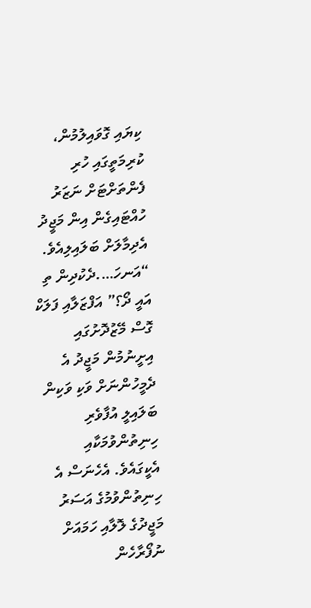ކިޔައި ގޮވައިލުމުން، ކުރިމަތީގައި ހުރި ފެންތަށްޓަށް ނަޒަރު ހުއްޓައިގެން އިން މަޖީދު އެދިމާލަށް ބަލައިލިއެވެ.
“އަނހަ….ދެކުދިން ތި އައީ ދޯ؟” އަފްޒަލާއި ފަލަކް ގޮސް މޭޒުދޮށުގައި އިށީނުމުން މަޖީދު އެ ދެމީހުންނަށް ވަކި ވަކިން ބަލައިލީ އުފާވެރި ހިނިތުންވުމަކާއި އެކީގައެވެ. އެހެނަސް އެ ހިނިތުންވުމުގެ އަސަރު މަޖީދުގެ ލޮލާއި ހަމައަށް ނުފޯރާހެން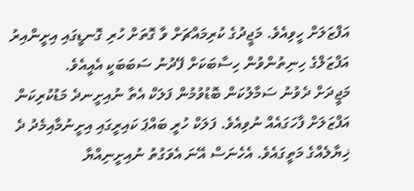އަފްޒަލަށް ހީވިއެވެ. މަޖީދުގެ ކުރިމައްޗަށް ވާ ގޮތަށް ހުރި ގޮނޑީގައި އިށީންއިރު އަފްޒަލްގެ ހިނިތުންވުން ހިސާބަކަށް ފޭދުނު ސަބަބަކީ އެއީއެވެ.
މަޖީދަށް ދެވުނު ސަމާލުކަން ބޮޑުވުމުން ފަލަކް އެތާ ނުއިށީނދެ މަޑުކުރިކަން އަފްޒަލަށް ފާހަގައެއް ނުވިއެވެ. ފަލަކް ހުރީ ބައްޕަ ކައިރީގައި އިށީނުމާއިމެދު ދެ ޚިޔާލެއްގެ މަތީގައެވެ. އެހެނަސް އޭނަ އެވަގުތު ނުއިށީނިއްޔާ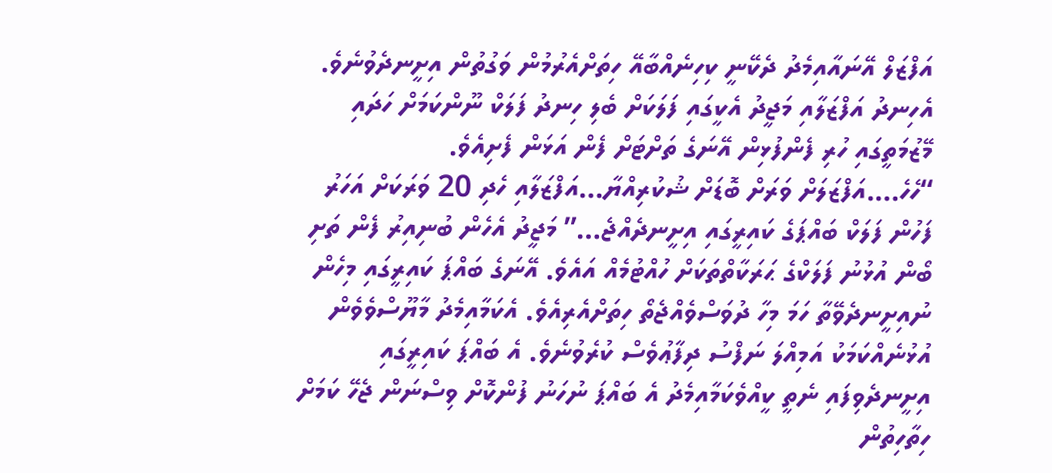އަފްޒަލް އޭނައާއިމެދު ދެކޭނީ ކިހިނެއްބާއޭ ހިތަށްއެރުމުން ވަގުތުން އިށީނދެވުނެވެ. އެހިނދު އަފްޒަލާއި މަޖީދު އެކީގައި ފަލަކަށް ބެލި ހިނދު ފަލަކް ނޫންކަމަށް ހަދައި މޭޒުމަތީގައި ހުރި ފެންފުޅިން އޭނަގެ ތަށްޓަށް ފެން އަޅަން ފެށިއެވެ.
“ހެހެ….އަފްޒަލަށް ވަރަށް ބޮޑަށް ޝުކުރިއްޔާ…އަފްޒަލާއި ހެދި 20 ވަރަކަށް އަހަރު ފަހުން ފަލަކް ބައްޕަގެ ކައިރީގައި އިށީނދެއްޖެ…” މަޖީދު އެހެން ބުނިއިރު ފެން ތަށި ބޯން އުޅުނު ފަލަކްގެ ޙަރަކާތްތަކަށް ހުއްޓުމެއް އައެވެ. އޭނަގެ ބައްޕަ ކައިރީގައި މިހެން ނުއިށީނދެވޭތާ ހަމަ މިހާ ދުވަސްވެއްޖެތޯ ހިތަށްއެރިއެވެ. އެކަމާއިމެދު މާޔޫސްވެވެން އުޅުނެއްކަމަކު އަމިއްލަ ނަފްސު ދިފާޢުވެސް ކުރެވުނެވެ. އެ ބައްޕަ ކައިރީގައި އިށީނދެވިފައި ނެތީ ކީއްވެކަމާއިމެދު އެ ބައްޕަ ނުހަނު ފުންކޮށް ވިސްނަން ޖެހޭ ކަމަށް ހިތާހިތުން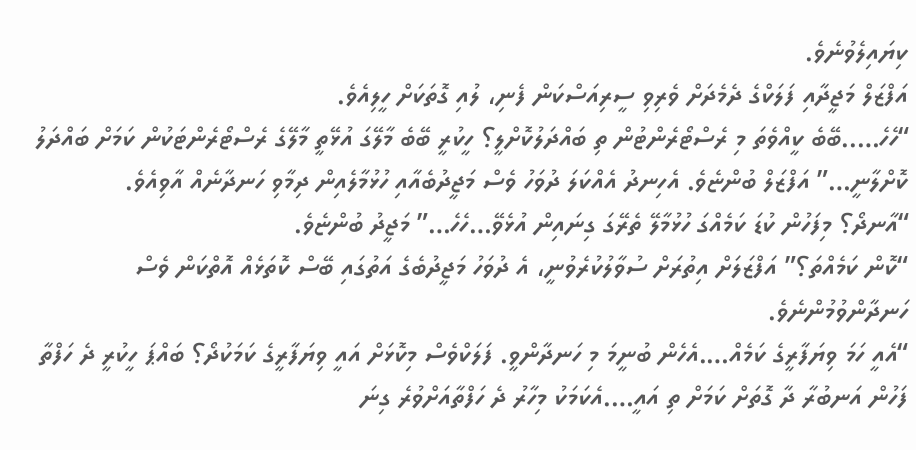ކިޔައިލެވުނެވެ.
އަފްޒަލް މަޖީދާއި ފަލަކްގެ ދެމެދަށް ވެރިވި ސީރިއަސްކަން ފެނި، ލުއި ގޮތަކަށް ހީލިއެވެ.
“ހެހެ…..ބޭބެ ކީއްވެތަ މި ރެސްޓޯރެންޓުން ތި ބައްދަލުކޮށްލީ؟ ހީކުރީ ބޭބެ މާލޭގަ އުޅޭތީ މާލޭގެ ރެސްޓޯރެންޓަކުން ކަމަށް ބައްދަލު ކޮށްލާނީ…” އަފްޒަލް ބުންޏެވެ. އެހިނދު އެއްކަލަ ދުވަހު ވެސް މަޖީދުބެއާއި ހުޅުމާލެއިން ދިމާވި ހަނދާނެއް އާވިއެވެ.
“އާނދޯ؟ މިފަހުން ކުޑަ ކަމެއްގަ ހުޅުމާލޭ ތެރޭގަ ގިނައިން އުޅެވޭ…ހެހެ…” މަޖީދު ބުންޏެވެ.
“ކޮން ކަމެއްތަ؟” އަފްޒަލަށް އިތުރަށް ސުވާލުކުރެވުނީ، އެ ދުވަހު މަޖީދުބެގެ އަތުގައި ބޭސް ކޮތަޅެއް އޮތްކަން ވެސް ހަނދާންވުމުންނެވެ.
“އެއީ ހަމަ ވިޔަފާރީގެ ކަމެއް….އެހެން ބުނީމަ މި ހަނދާންވީ. ފަލަކްވެސް މިކޮޅަށް އައީ ވިޔަފާރީގެ ކަމަކުދޯ؟ ބައްޕަ ހީކުރީ ދެ ހަފްތާ ފަހުން އަނބުރާ ދާ ގޮތަށް ކަމަށް ތި އައީ….އެކަމަކު މިހާރު ދެ ހަފްތާއަށްވުރެ ގިނަ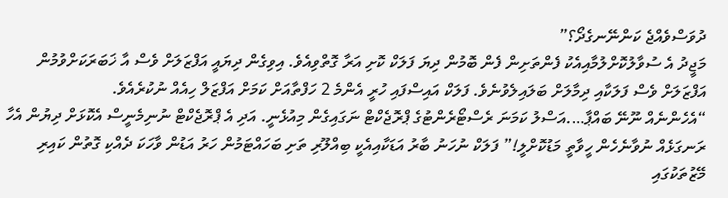ދުވަސްވެއްޖެ ކަންނޭނގެދޯ؟”
މަޖީދު އެ ސުވާލުކޮށްލުމާއިއެކު ފެންތަށިން ފެން ބޮމުން ދިޔަ ފަލަކް ކޮށި އަރާ ގޮތްވިއެވެ. އިވިގެން ދިޔައީ އަފްޒަލަށް ވެސް އާ ޚަބަރަކަށްވުމުން އަފްޒަލަށް ވެސް ފަލަކާއި ދިމާލަށް ބަލައިލެވުނެވެ. ފަލަކް އައިސްފައި ހުރީ އެންމެ 2 ހަފްތާއަށް ކަމަށް އަފްޒަލް ހިއެއް ނުކުރެއެވެ.
“އެހެންނެއް ނޫނޭ ބައްޕާ….އަސްލު ކަމަނަ ރެސްޓޯރެންޓުގެ ޕްރޮޖެކްޓް ނަގައިގެން މިއުޅެނީ. އަދި އެ ޕްރޮޖެކްޓް ނުނިމެނީސް އެކޮޅަށް ދިޔުން އެހާ ރަނގަޅެއް ނުވާނެހެން ހީވާތީ މަޑުކޮށްލީ!” ފަލަކް ނުހަނު ބާރު އަޑަކާއިއެކީ ބިއްލޫރި ތަށި ބަހައްޓަމުން ހަރު އަޑުން ވާހަކަ ދެއްކި ގޮތުން ކައިރި މޭޒުތަކުގައި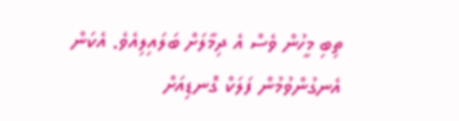ތިބި މީހުން ވެސް އެ ދިމާލަށް ބަލައިލިއެވެ. އެކަން އެނގުންވުމުން ފަލަކް ގޮނޑިއަށް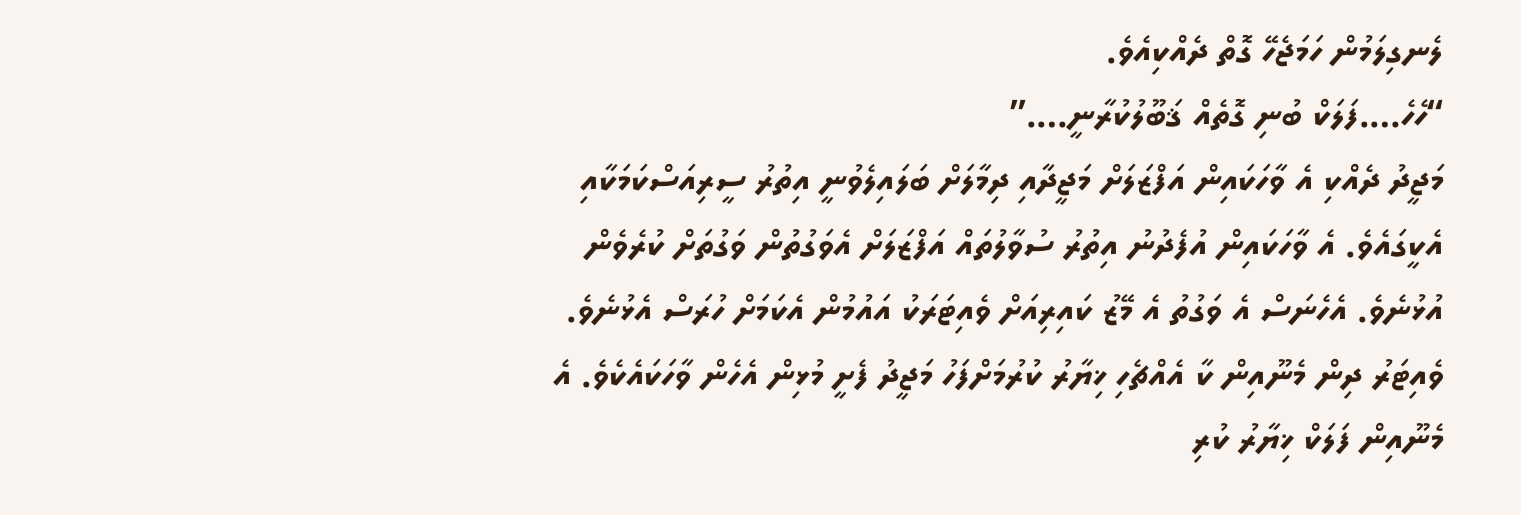ލެނގިލަމުން ހަމަޖެހޭ ގޮތް ދެއްކިއެވެ.
“ހެހެ….ފަލަކް ބުނި ގޮތެއް ޤަބޫލުކުރާނީ….”
މަޖީދު ދެއްކި އެ ވާހަކައިން އަފްޒަލަށް މަޖީދާއި ދިމާލަށް ބަލައިލެވުނީ އިތުރު ސީރިއަސްކަމަކާއި އެކީގައެވެ. އެ ވާހަކައިން އުފެދުނު އިތުރު ސުވާލުތައް އަފްޒަލަށް އެވަގުތުން ވަގުތަށް ކުރެވެން އުޅުނެވެ. އެހެނަސް އެ ވަގުތު އެ މޭޒު ކައިރިއަށް ވެއިޓަރަކު އައުމުން އެކަމަށް ހުރަސް އެޅުނެވެ.
ވެއިޓަރު ދިން މެނޫއިން ކާ އެއްޗެހި ޚިޔާރު ކުރުމަށްފަހު މަޖީދު ފެށީ މުޅިން އެހެން ވާހަކައެކެވެ. އެ މެނޫއިން ފަލަކް ޚިޔާރު ކުރި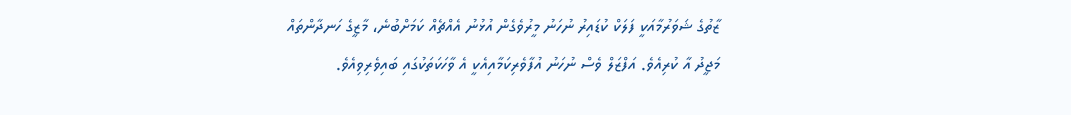ޒާތުގެ ޝަވަރުމާއަކީ ފަލަކް ކުޑައިރު ނުހަނު މީރުވެގެން އުޅުނު އެއްޗެއް ކަމަށްބުނެ، މާޒީގެ ހަނދާންތައް މަޖީދު އާ ކުރިއެވެ. އަފްޒަލް ވެސް ނުހަނު އުފާވެރިކަމާއިއެކީ އެ ވާހަކަތަކުގައި ބައިވެރިވިއެވެ.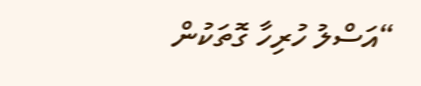“އަސްލު ހުރިހާ ގޮތަކުން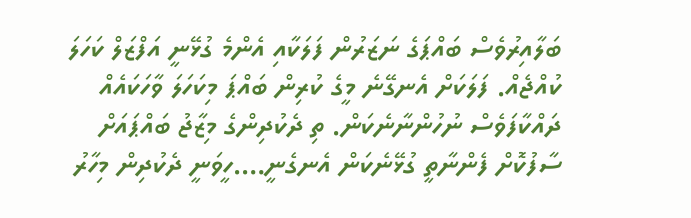ބަލާއިރުވެސް ބައްޕަގެ ނަޒަރުން ފަލަކާއި އެންމެ ގުޅޭނީ އަފްޒަލް ކަހަލަ ކުއްޖެއް. ފަލަކަށް އެނގޭނެ މީގެ ކުރިން ބައްޕަ މިކަހަލަ ވާހަކައެއް ދައްކާފަވެސް ނުހުންނާނެކަން. ތި ދެކުދިންގެ މިޒާޖު ބައްޕައަށް ސާފުކޮށް ފެންނާތީ ގުޅޭނެކަން އެނގެނީ….ހީވަނީ ދެކުދިން މިހާރު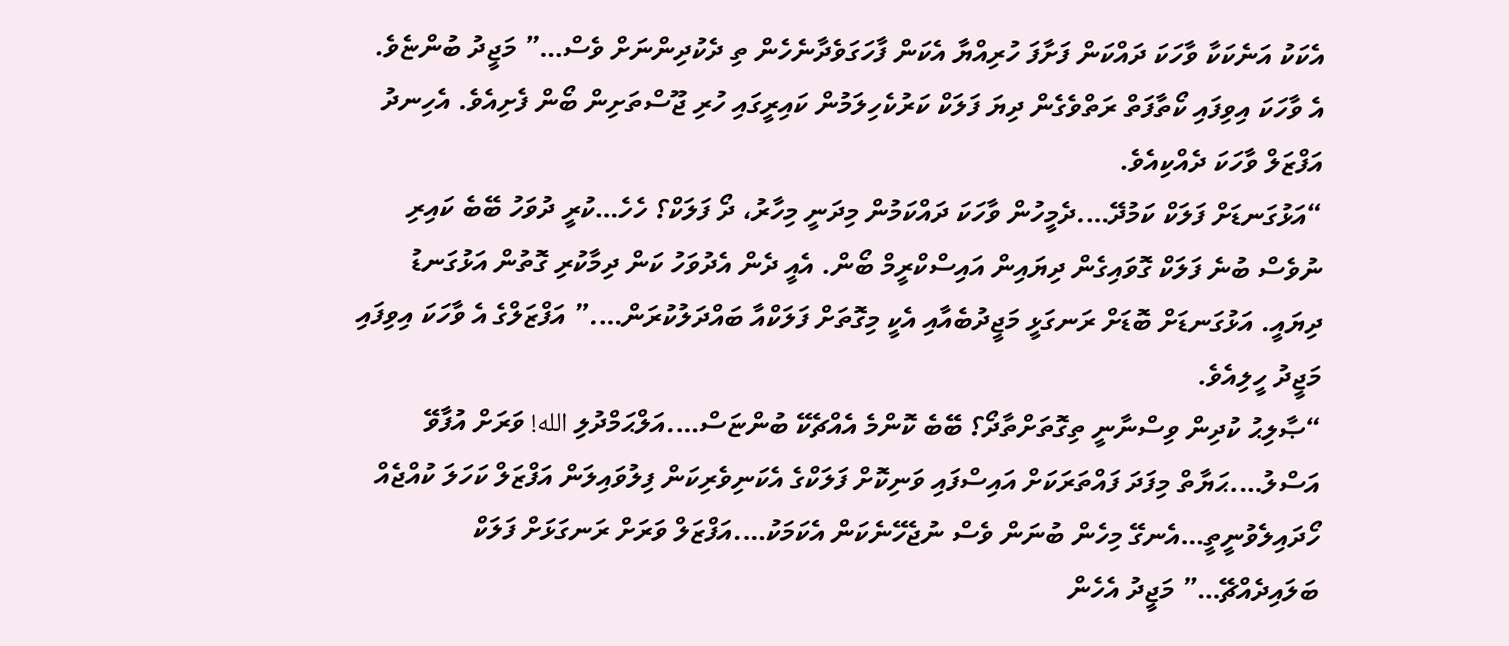އެކަކު އަނެކަކާ ވާހަކަ ދައްކަން ފަށާފަ ހުރިއްޔާ އެކަން ފާހަގަވެދާނެހެން ތި ދެކުދިންނަށް ވެސް…” މަޖީދު ބުންޏެވެ.
އެ ވާހަކަ އިވިފައި ކޯތާފަތް ރަތްވެގެން ދިޔަ ފަލަކް ކަރުކެހިލަމުން ކައިރީގައި ހުރި ޖޫސްތަށިން ބޯން ފެށިއެވެ. އެހިނދު އަފްޒަލް ވާހަކަ ދެއްކިއެވެ.
“އަޅުގަނޑަށް ފަލަކް ކަމުދޭ….ދެމީހުން ވާހަކަ ދައްކަމުން މިދަނީ މިހާރު، ދޯ ފަލަކް؟ ހެހެ…ކުރީ ދުވަހު ބޭބެ ކައިރި ނުވެސް ބުނެ ފަލަކް ގޮވައިގެން ދިޔައިން އައިސްކްރީމް ބޯން. އެއީ ދެން އެދުވަހު ކަން ދިމާކުރި ގޮތުން އަޅުގަނޑު ދިޔައީ. އަޅުގަނޑަށް ބޮޑަށް ރަނގަޅީ މަޖީދުބެއާއި އެކީ މިގޮތަށް ފަލަކްއާ ބައްދަލުކުރަން….” އަފްޒަލްގެ އެ ވާހަކަ އިވިފައި މަޖީދު ހީލިއެވެ.
“ޞާލިޙު ކުދިން ވިސްނާނީ ތިގޮތަށްތާދޯ؟ ބޭބެ ކޮންމެ އެއްޗެކޭ ބުންޏަސް….އަލްޙަމްދުލި الله! ވަރަށް އުފާވޭ އަސްލު….ޙަޔާތް މިފަދަ ފައްތަރަކަށް އައިސްފައި ވަނިކޮށް ފަލަކްގެ އެކަނިވެރިކަން ފިލުވައިލަން އަފްޒަލް ކަހަލަ ކުއްޖެއް ހޯދައިލެވުނީތީ…އެނގޭ މިހެން ބުނަން ވެސް ނުޖެހޭނެކަން އެކަމަކު….އަފްޒަލް ވަރަށް ރަނގަޅަށް ފަލަކް ބަލައިދެއްޗޭ…” މަޖީދު އެހެން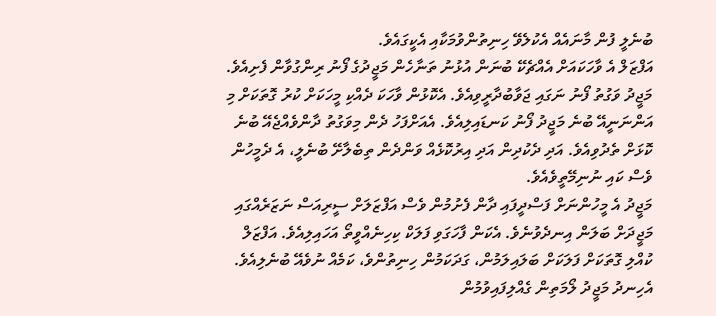ބުނެލީ ފުން މާނައެއް އެކުލެވޭ ހިނިތުންވުމަކާއި އެކީގައެވެ.
އަފްޒަލް އެ ވާހަކައަށް އެއްޗެކޭ ބުނަން އުޅުނު ތަނާހެން މަޖީދުގެ ފޯނު ރިންގުވާން ފެށިއެވެ. މަޖީދު ވަގުތު ފޯނު ނަގައި ޖަވާބުދާރީވިއެވެ. އެކޮޅުން ވާހަކަ ދެއްކި މީހަކަށް ކުރު ގޮތަކަށް މި އަންނަނީއޭ ބުނެ މަޖީދު ފޯނު ކަނޑައިލިއެވެ. އެއަށްފަހު ދެން މިވަގުތު ދާންވެއްޖެއޭ ބުނެ ކޮޅަށް ތެދުވިއެވެ. އަދި ދެކުދިން އަދި އިރުކޮޅެއް ވަންދެން ތިބެލާށޭ ބުނެލީ، އެ ދެމީހުން ވެސް ކައި ނުނިމޭތީވެއެވެ.
މަޖީދު އެ މީހުންނަށް ފަސްދީފައި ދާން ފެށުމުން ވެސް އަފްޒަލަށް ސީރިއަސް ނަޒަރެއްގައި މަޖީދަށް ބަލަން އިނދެވުނެވެ. އެކަން ފާހަގަވި ފަލަކް ކިހިނެއްވީތޯ އަހައިލިއެވެ. އަފްޒަލް ކުއްލި ގޮތަކަށް ފަލަކަށް ބަލައިލަމުން، ގަދަކަމުން ހިނިތުންވެ، ކަމެއް ނުވެއޭ ބުނެލިއެވެ. އެހިނދު މަޖީދު ލޯމަތިން ގެއްލިފައިވުމުން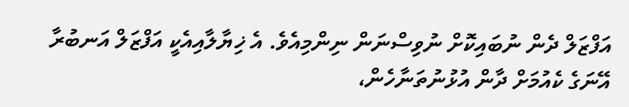އަފްޒަލް ދެން ނުބައިކޮށް ނުވިސްނަން ނިންމިއެވެ. އެ ޚިޔާލާއިއެކީ އަފްޒަލް އަނބުރާ އޭނަގެ ކެއުމަށް ދާން އުޅުނުތަނާހެން،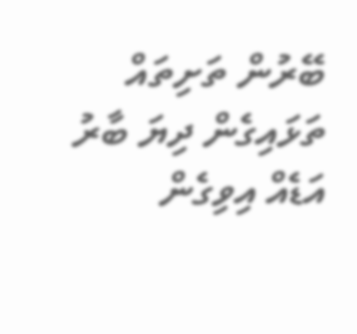ބޭރުން ތަށިތައް ތަޅައިގެން ދިޔަ ބާރު އަޑެއް އިވިގެން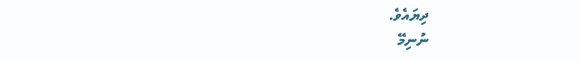ދިޔައެވެ.
ނުނިމޭ